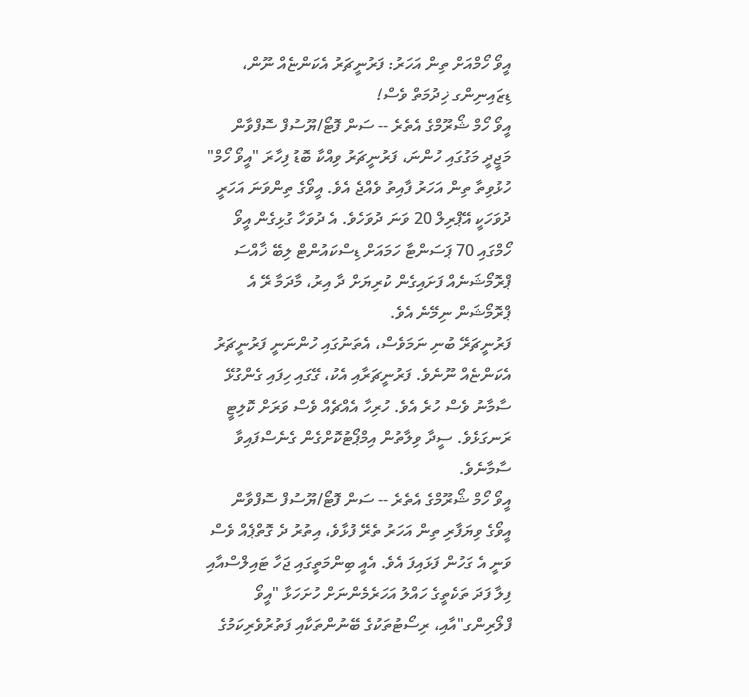އީވޯ ހޯމްއަށް ތިން އަހަރު: ފަރުނީޗަރު އެކަންޏެއް ނޫން، ޑިޒައިނިންގ ޚިދުމަތް ވެސް!
އީވޯ ހޯމް ޝޯރޫމްގެ އެތެރެ -- ސަން ފޮޓޯ/ޔޫސުފް ސޮފްވާން
މަޖީދީ މަގުގައި ހުންނަ، ފަރުނީޗަރު ވިއްކާ ބޮޑު ފިހާރަ "އީވޯ ހޯމް" ހުޅުވިތާ ތިން އަހަރު ފާއިތު ވެއްޖެ އެވެ. އީވޯގެ ތިންވަނަ އަހަރީ ދުވަހަކީ އޭޕްރިލް 20 ވަނަ ދުވަހެވެ. އެ ދުވަހާ ގުޅިގެން އީވޯ ހޯމްގައި 70 ޕަސަންޓާ ހަމައަށް ޑިސްކައުންޓް ލިބޭ ޚާއްސަ ޕްރޮމޯޝަނެއް ފަށައިގެން ކުރިޔަށް ދާ އިރު، މާދަމާ ރޭ އެ ޕްރޮމޯޝަން ނިމޭނެ އެވެ.
ފަރުނީޗަރޭ ބުނި ނަމަވެސް، އެތަނުގައި ހުންނަނީ ފަރުނީޗަރު އެކަންޏެއް ނޫނެވެ. ފަރުނީޗަރާއި އެކު، ގޭގައި ހިފައި ގެންގުޅޭ ސާމާނު ވެސް ހުރެ އެވެ. ހުރިހާ އެއްޗެއް ވެސް ވަރަށް ކޮލިޓީ ރަނގަޅެވެ. ސީދާ ވިލާތުން އިމްޕޯޓުކޮށްގެން ގެނެސްފައިވާ ސާމާނެވެ.
އީވޯ ހޯމް ޝޯރޫމްގެ އެތެރެ -- ސަން ފޮޓޯ/ޔޫސުފް ސޮފްވާން
އީވޯގެ ވިޔަފާރި ތިން އަހަރު ތެރޭ ފުޅާވެ، އިތުރު ދެ ގޮތްޕެއް ވެސް ވަނީ އެ ގަހުން ފަޅައިފަ އެވެ. އެއީ ބިންމަތީގައި ޖަހާ ޓައިލްސްއާއި ފިލާ ފަދަ ތަކެތީގެ ހައްލު އަހަރެމެންނަށް ހުށަހަޅާ "އީވޯ ފްލޯރިންގ"އާއި، ރިސޯޓުތަކުގެ ބޭނުންތަކާއި ފަތުރުވެރިކަމުގެ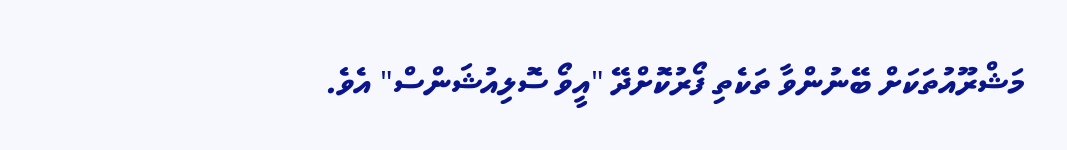މަޝްރޫއުތަކަށް ބޭނުންވާ ތަކެތި ފޯރުކޮށްދޭ "އީވޯ ސޮލިއުޝަންސް" އެވެ.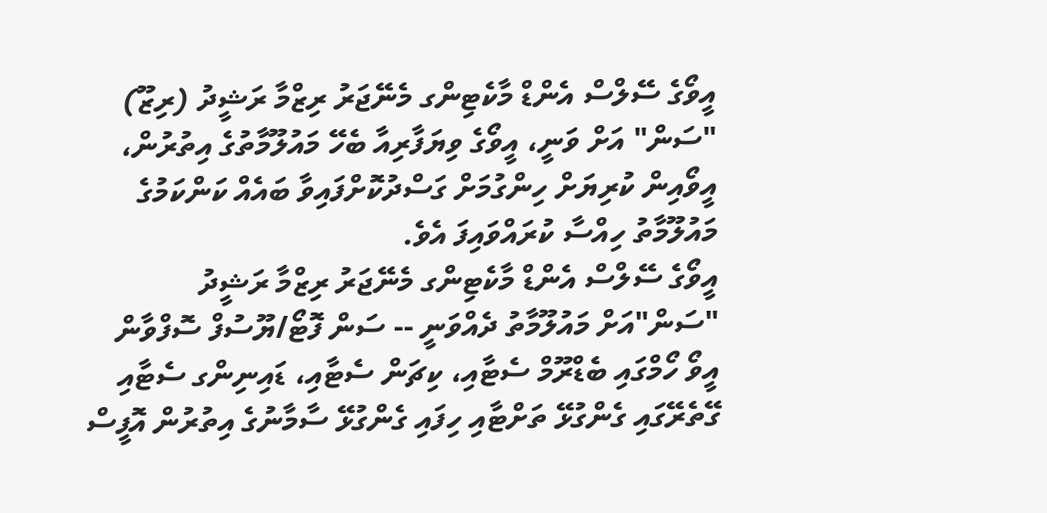އީވޯގެ ސޭލްސް އެންޑް މާކެޓިންގ މެނޭޖަރު ރިޒްމާ ރަޝީދު (ރިޒޫ) "ސަން" އަށް ވަނީ، އީވޯގެ ވިޔަފާރިއާ ބެހޭ މައުލޫމާތުގެ އިތުރުން، އީވޯއިން ކުރިޔަށް ހިންގުމަށް ގަސްދުކޮށްފައިވާ ބައެއް ކަންކަމުގެ މައުލޫމާތު ހިއްސާ ކުރައްވައިފަ އެވެ.
އީވޯގެ ސޭލްސް އެންޑް މާކެޓިންގ މެނޭޖަރު ރިޒްމާ ރަޝީދު "ސަން"އަށް މައުލޫމާތު ދެއްވަނީ -- ސަން ފޮޓޯ/ޔޫސުފް ސޮފްވާން
އީވޯ ހޯމްގައި ބެޑްރޫމް ސެޓާއި، ކިޗަން ސެޓާއި، ޑައިނިންގ ސެޓާއި ގޭތެރޭގައި ގެންގުޅޭ ތަށްޓާއި ހިފައި ގެންގުޅޭ ސާމާނުގެ އިތުރުން އޮފީސް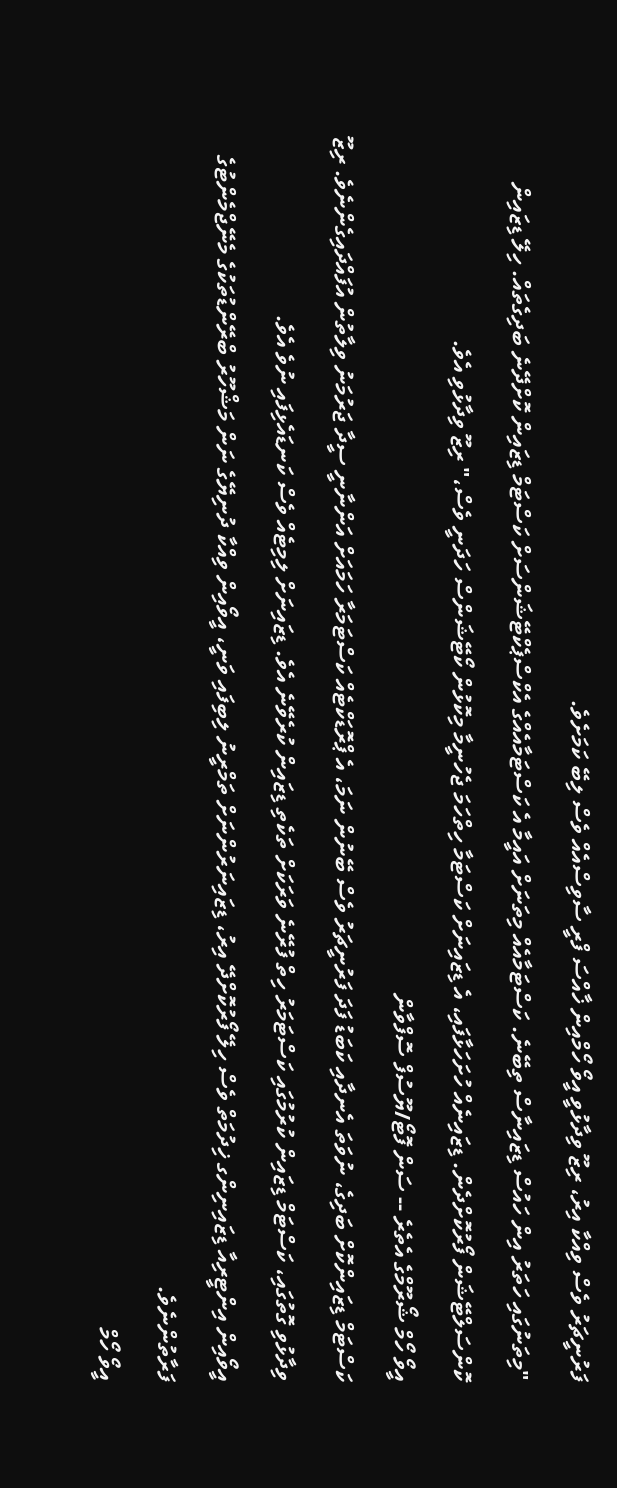ފަރުނީޗަރު ވެސް ވިއްކާ އިރު، ރިޒޫ ވިދާޅުވީ އީވޯ ހޯމްއިން ޚާއްސަ ފްރީ ސާވިސްއެއް ވެސް ލިބޭ ކަމަށެވެ.
"މިތަނުގައި ހަތަރު އިން ހައުސް ޑިޒައިނާސް ތިބޭނެ. ކަސްޓަމާއެއް މިތަނަށް އައީމާ އެ ކަސްޓަމާއެއްގެ އެކްސްޕެކްޓޭޝަންސަށް ކަސްޓަމް ޑިޒައިން ކޮށްދޭނެ ބަދިގެތައް. ހިލޭ ޑިޒައިން ކޮންސަލްޓޭޝަން ފޯރުކޮށްދެން. ޑިޒައިނެއް ހުށަހަޅާފައި، އެ ޑިޒައިނަށް ކަސްޓަމާ ހިތްހަމަ ޖެހުނީމާ މިކޮޅުން ކޯޓޭޝަންސް ހަދަނީ ވެސް،" ރިޒޫ ވިދާޅުވި އެވެ.
އީވޯ ހޯމް ޝޯރޫމްގެ އެތެރެ -- ސަން ފޮޓޯ/ޔޫސުފް ސޮފްވާން
ކަސްޓަމް ޑިޒައިންކޮށް ބަދިގެ، ނުވަތަ އެނދާއި ކަބަޑު ފަދަ ފަރުނީޗަރު ވެސް ބޭނުން ނަމަ، އެ ޕްރޮޑަކްޓެއް ކަސްޓަމަރާ ހަމައަށް އަންނާނީ ސީދާ ޖަރުމަނު ވިލާތުން އުފައްދައިގެންނެވެ. ރިޒޫ ވިދާޅުވި ގޮތުގައި، ކަސްޓަމް ޑިޒައިން ކުރުމުގައި ކަސްޓަމަރު ހިތް ފުރޭނެ ވަރަކަށް ތަކެތި ޑިޒައިން ކުރެވޭނެ އެވެ. ޑިޒައިނަށް ލިމިޓެއް ވެސް ކަނޑައެޅިފައި ނުވެ އެވެ.
އީވޯއިން އިންޓީރިއާ ޑިޒައިނިންގ ޚިދުމަތް ވެސް ހިލޭ ފޯރުކޮށްދޭ އިރު، ޑިޒައިނަރުންނަށް ތަމްރީނު ލިބިފައި ވަނީ، އީވޯއިން ވިއްކާ ދުނިޔޭގެ ނަން މަޝްހޫރު ބްރޭންޑުތަކުގެ މެނޭޖްމެންޓުގެ ފަރާތުންނެވެ.
އީވޯ ހޯމް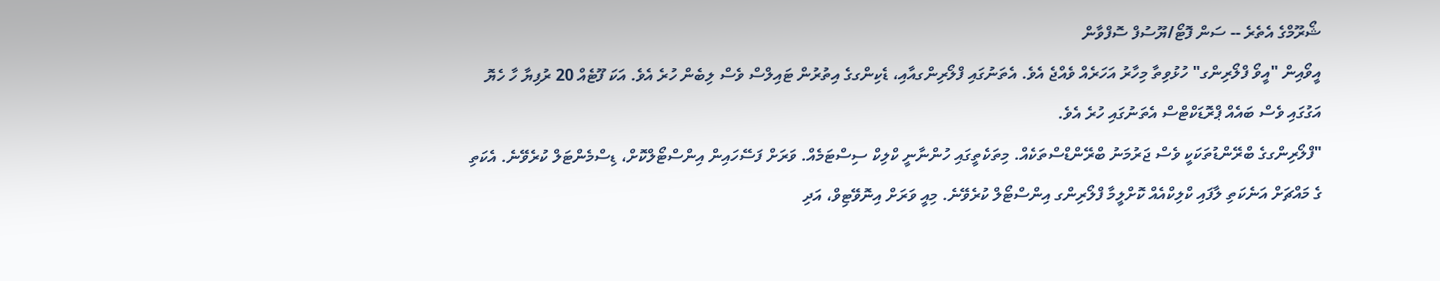ޝޯރޫމްގެ އެތެރެ -- ސަން ފޮޓޯ/ޔޫސުފް ސޮފްވާން
އީވޯއިން "އީވޯ ފްލޯރިންގ" ހުޅުވިތާ މިހާރު އަހަރެއް ވެއްޖެ އެވެ. އެތަނުގައި ފްލޯރިންގއާއި، ޑެކިންގގެ އިތުރުން ޓައިލްސް ވެސް ލިބެން ހުރެ އެވެ. އަކަ ފޫޓެއް 20 ރުފިޔާ ހާ ހެޔޮ އަގުގައި ވެސް ބައެއް ޕްރޮޑަކްޓްސް އެތަނުގައި ހުރެ އެވެ.
"ފްލޯރިންގގެ ބްރޭންޑުތަކަކީ ވެސް ޖަރުމަނު ބްރޭންޑްސްތަކެއް. މިތަކެތީގައި ހުންނާނީ ކްލިކް ސިސްޓަމެއް. ވަރަށް ފަސޭހައިން އިންސްޓޯލްކޮށް، ޑިސްމެންޓަލް ކުރެވޭނެ. އެކަތި ގެ މައްޗަށް އަނެކަތި ލާފައި ކްލިކްއެއް ކޮށްލީމާ ފްލޯރިންގ އިންސްޓޯލް ކުރެވޭނެ. މިއީ ވަރަށް އިނޮވޭޓިވް، އަދި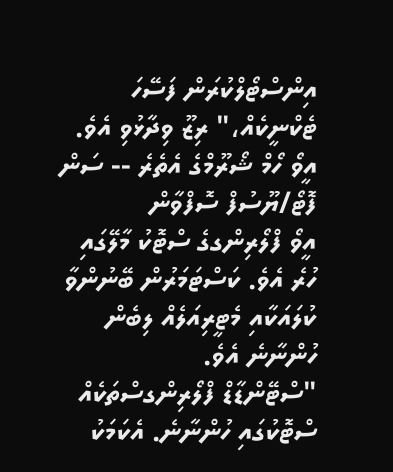އިންސްޓޯލްކުރަން ފަސޭހަ ޓެކްނީކެއް،" ރިޒޫ ވިދާޅުވި އެވެ.
އީވޯ ހޯމް ޝޯރޫމްގެ އެތެރެ -- ސަން ފޮޓޯ/ޔޫސުފް ސޮފްވާން
އީވޯ ފްލޯރިންގގެ ސްޓޮކު މާލޭގައި ހުރެ އެވެ. ކަސްޓަމަރުން ބޭނުންވާ ކުލައަކާއި މެޓީރިއަލެއް ލިބެން ހުންނާނެ އެވެ.
"ސްޓޭންޑާޑް ފްލޯރިންގސްތަކެއް ސްޓޮކުގައި ހުންނާނެ. އެކަމަކު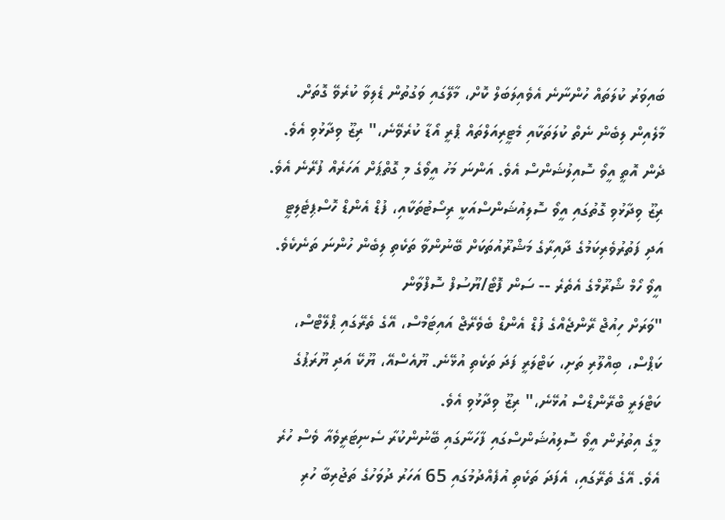ބައިވަރު ކުލަތައް ހުންނާނެ އެވެއިލަބަލް ކޮށް، މާލޭގައި ވަގުތުން ޑެލިވާ ކުރެވޭ ގޮތަށް. މާލެއިން ލިބެން ނެތް ކުލަތަކާއި މެޓީރިއަލްތައް ޕްރީ އޯޑާ ކުރެވޭނެ،" ރިޒޫ ވިދާޅުވި އެވެ.
ދެން އޮތީ އީވޯ ސޮއިލުޝަންސް އެވެ. އަންނަ މަހު އީވޯގެ މި ގޮތްޕަށް އަހަރެއް ފުރޭނެ އެވެ. ރިޒޫ ވިދާޅުވި ގޮތުގައި އީވޯ ސޮލިއުޝަންސްއަކީ ރިސޯޓުތަކާއި، ފުޑް އެންޑް ހޮސްޕިޓެލިޓީ އަދި ފަތުރުވެރިކަމުގެ ދާއިރާގެ މަޝްރޫއުތަކަށް ބޭނުންވާ ތަކެތި ލިބެން ހުންނަ ތަނެކެވެ.
އީވޯ ހޯމް ޝޯރޫމްގެ އެތެރެ -- ސަން ފޮޓޯ/ޔޫސުފް ސޮފްވާން
"ވަރަށް ހިއުޖް ރޭންޖެއްގެ ފުޑް އެންޑް ބެވެރޭޖް އައިޓަމްސް، އޭގެ ތެރޭގައި ޕްލޭޓްސް، ކަޕްސް، ބިއްލޫރި ތަށި، ކަޓްލަރީ ފަދަ ތަކެތި އުޅޭނެ. ޔޫއެސްއޭ، ޔޫކޭ އަދި ޔޫރަޕުގެ ކަޓްލަރީ ބްރޭންޑްސް އުޅޭނެ،" ރިޒޫ ވިދާޅުވި އެވެ.
މީގެ އިތުރުން އީވޯ ސޮލިއުޝަންސްގައި ފާހަނާގައި ބޭނުންކުރާ ސެނިޓަރީވެއާ ވެސް ހުރެ އެވެ. އޭގެ ތެރޭގައި، އެފަދަ ތަކެތި އުފެއްދުމުގައި 65 އަހަރު ދުވަހުގެ ތަޖުރިބާ ހުރި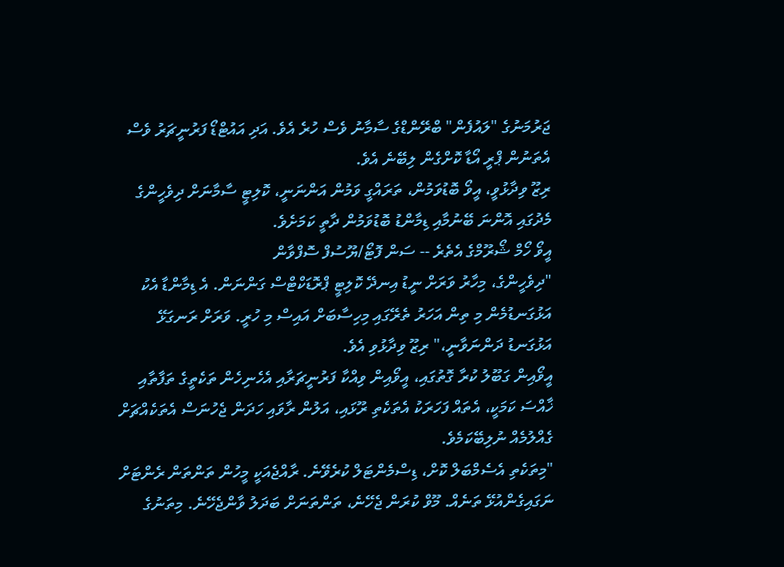ޖަރުމަނުގެ "ލައުފެން" ބްރޭންޑްގެ ސާމާނު ވެސް ހުރެ އެވެ. އަދި އައުޓްޑޯ ފަރުނީޗަރު ވެސް އެތަނުން ޕްރީ އޯޑާ ކޮށްގެން ލިބޭނެ އެވެ.
ރިޒޫ ވިދާޅުވީ، އީވޯ ބޮޑުވަމުން، ތަރައްގީ ވަމުން އަންނަނީ، ކޮލިޓީ ސާމާނަށް ދިވެހީންގެ މެދުގައި އޮންނަ ބޭނުމާއި ޑިމާންޑު ބޮޑުވަމުން ދާތީ ކަމަށެވެ.
އީވޯ ހޯމް ޝޯރޫމްގެ އެތެރެ -- ސަން ފޮޓޯ/ޔޫސުފް ސޮފްވާން
"ދިވެހީންގެ، މިހާރު ވަރަށް ނީޑު އިނދޭ ކޮލިޓީ ޕްރޮޑަކްޓްސް ގަންނަން. އެ ޑިމާންޑާ އެކު އަޅުގަނޑުމެން މި ތިން އަހަރު ތެރޭގައި މިހިސާބަށް އައިސް މި ހުރީ. ވަރަށް ރަނގަޅޭ އަޅުގަނޑު ދަންނަވާނީ،" ރިޒޫ ވިދާޅުވި އެވެ.
އީވޯއިން ގަބޫލު ކުރާ ގޮތުގައި، އީވޯއިން ވިއްކާ ފަރުނީޗަރާއި އެހެނިހެން ތަކެތީގެ ތަފާތާއި ޚާއްސަ ކަމަކީ، އެތައް ފަހަރަކު އެތަކެތި ރޫޅައި، އަލުން ރާވައި ހަދަން ޖެހުނަސް އެތަކެއްޗަށް ގެއްލުމެއް ނުލިބޭކަމެވެ.
"މިތަކެތި އެސެމްބަލް ކޮށް، ޑިސްމެންޓަލް ކުރެވޭނެ. ރާއްޖެއަކީ މީހުން ތަންތަން ރެންޓަށް ނަގައިގެންއުޅޭ ތަނެއް. މޫވް ކުރަން ޖެހޭނެ، ތަންތަނަށް ބަދަލު ވާންޖެހޭނެ. މިތަނުގެ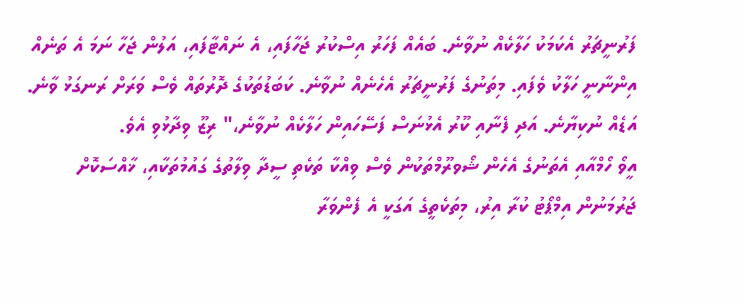ފަރުނީޗަރު އެކަމަކު ހަލާކެއް ނުވާނެ. ބައެއް ފަހަރު އިސްކުރު ޖަހާފައި، އެ ނައްޓާފައި، އަލުން ޖަހާ ނަމަ އެ ތަނެއް އިންނާނީ ހަލާކު ވެފައި. މިތަނުގެ ފަރުނީޗަރު އެހެނެއް ނުވާނެ. ކަބަޑުތަކުގެ ދޮރުތައް ވެސް ވަރަށް ރަނގަޅު ވާނެ. އަޑެއް ނުކިޔާނެ. އަދި ފެނާއި ކޫރު އެޅުނަސް ފަސޭހައިން ހަލާކެއް ނުވާނެ،" ރިޒޫ ވިދާޅުވި އެވެ.
އީވޯ ހޯމްއާއި އެތަނުގެ އެހެން ޝޯވރޫމްތަކުން ވެސް ވިއްކާ ތަކެތި ސީދާ ވިލާތުގެ ގައުމުތަކާއި، ޚާއްސަކޮށް ޖަރުމަނުން އިމްޕޯޓު ކުރާ އިރު، މިތަކެތީގެ އަގަކީ އެ ފެންވަރާ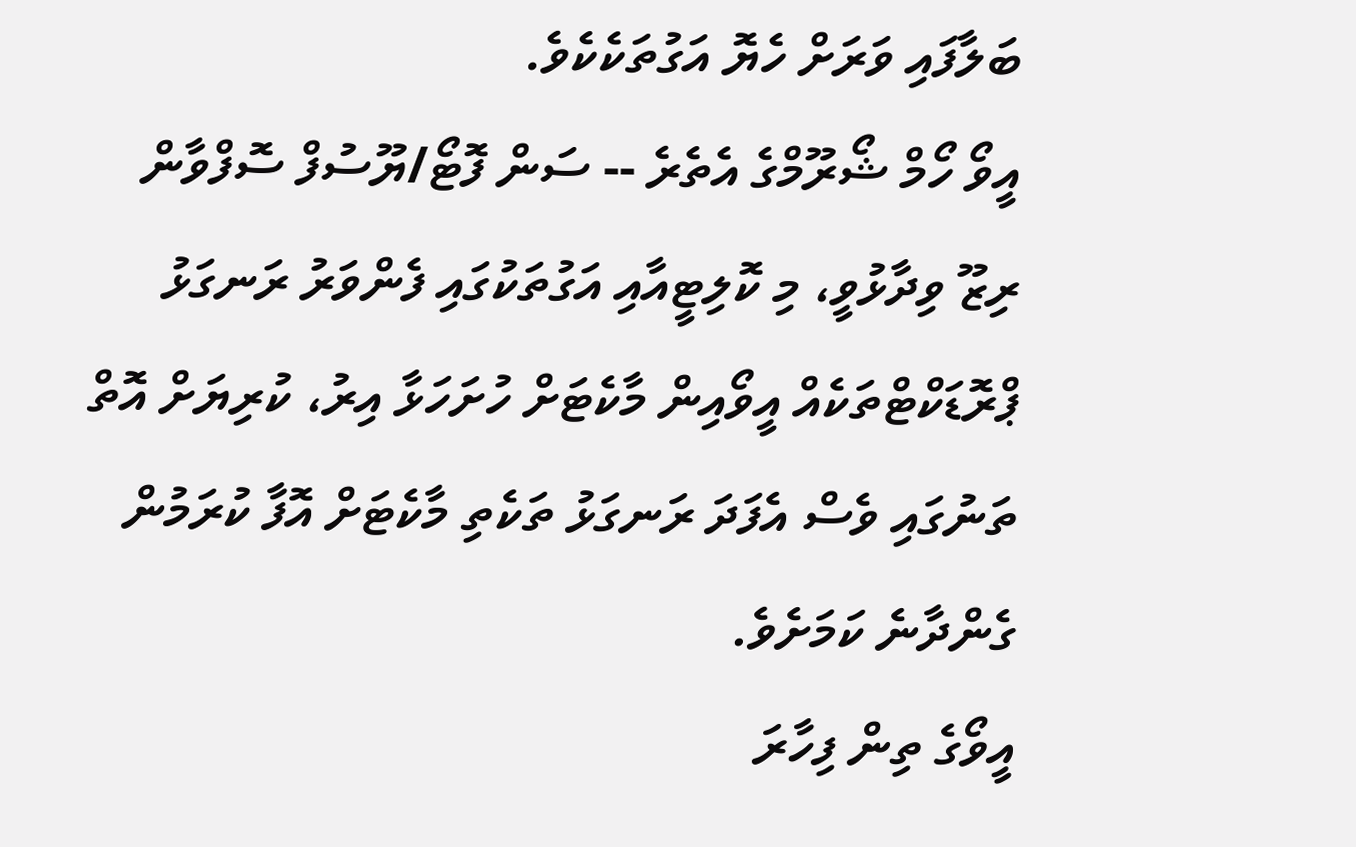ބަލާފައި ވަރަށް ހެޔޮ އަގުތަކެކެވެ.
އީވޯ ހޯމް ޝޯރޫމްގެ އެތެރެ -- ސަން ފޮޓޯ/ޔޫސުފް ސޮފްވާން
ރިޒޫ ވިދާޅުވީ، މި ކޮލިޓީއާއި އަގުތަކުގައި ފެންވަރު ރަނގަޅު ޕްރޮޑަކްޓްތަކެއް އީވޯއިން މާކެޓަށް ހުށަހަޅާ އިރު، ކުރިޔަށް އޮތް ތަނުގައި ވެސް އެފަދަ ރަނގަޅު ތަކެތި މާކެޓަށް އޮފާ ކުރަމުން ގެންދާނެ ކަމަށެވެ.
އީވޯގެ ތިން ފިހާރަ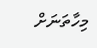މިހާތަނަށް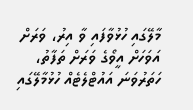މާލޭގައި ހުޅުވާފައި ވާ އިރު، ވަރަށް އަވަހަށް އީވޯގެ ވަރަށް ތަފާތު، ހަތަރުވަނަ އައުޓްލެޓެއް ހުޅުމާލޭގައި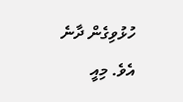ހުޅުވިގެން ދާނެ އެވެ. މިއީ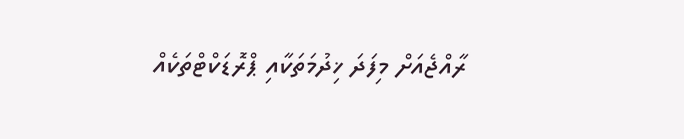ރާއްޖެއަށް މިފަދަ ޚިދުމަތަކާއި ޕްރޮޑަކްޓްތަކެއް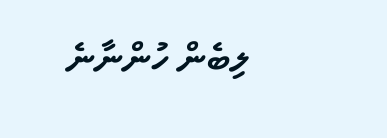ލިބެން ހުންނާނެ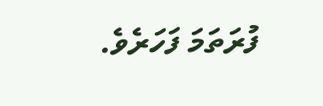ފުރަތަމަ ފަހަރެވެ.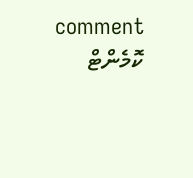comment ކޮމެންޓް